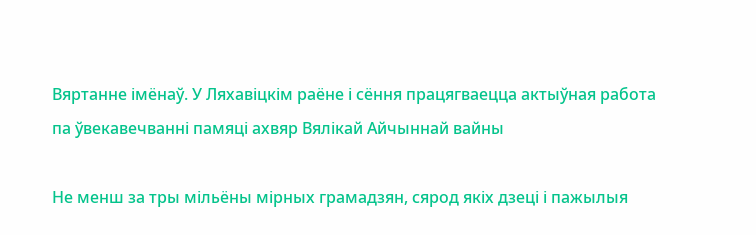Вяртанне імёнаў. У Ляхавіцкім раёне і сёння працягваецца актыўная работа па ўвекавечванні памяці ахвяр Вялікай Айчыннай вайны

Не менш за тры мільёны мірных грамадзян, сярод якіх дзеці і пажылыя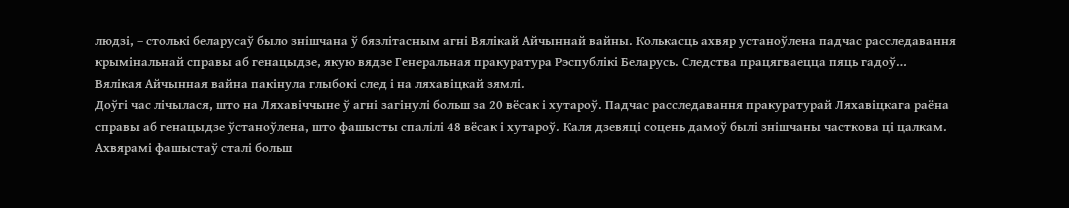людзі, – столькі беларусаў было знішчана ў бязлітасным агні Вялікай Айчыннай вайны. Колькасць ахвяр устаноўлена падчас расследавання крымінальнай справы аб генацыдзе, якую вядзе Генеральная пракуратура Рэспублікі Беларусь. Следства працягваецца пяць гадоў…
Вялікая Айчынная вайна пакінула глыбокі след і на ляхавіцкай зямлі.
Доўгі час лічылася, што на Ляхавіччыне ў агні загінулі больш за 20 вёсак і хутароў. Падчас расследавання пракуратурай Ляхавіцкага раёна справы аб генацыдзе ўстаноўлена, што фашысты спалілі 48 вёсак і хутароў. Каля дзевяці соцень дамоў былі знішчаны часткова ці цалкам.
Ахвярамі фашыстаў сталі больш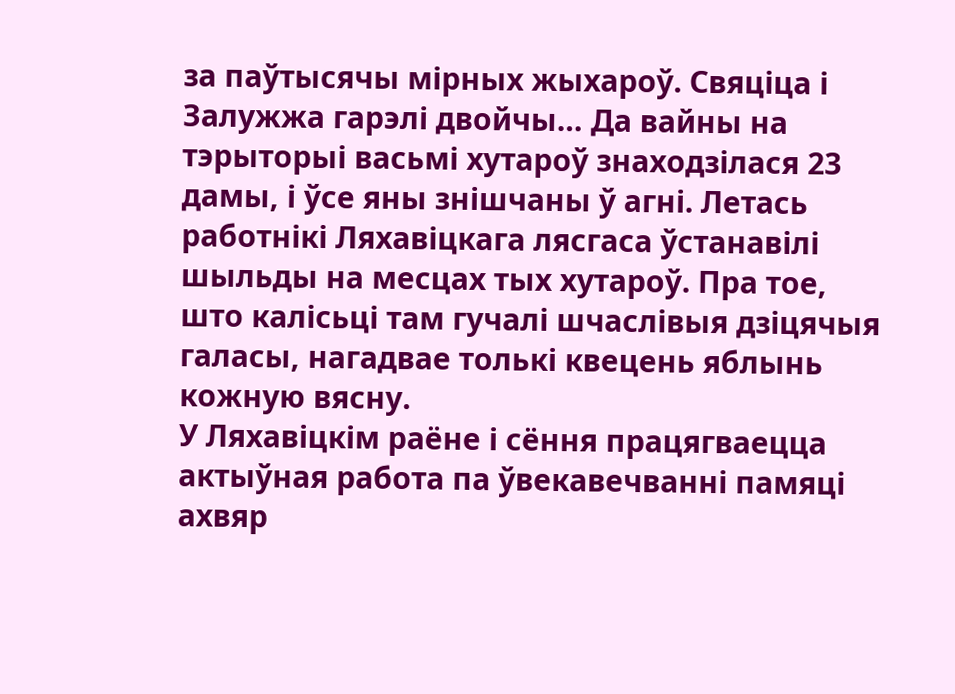за паўтысячы мірных жыхароў. Свяціца і Залужжа гарэлі двойчы… Да вайны на тэрыторыі васьмі хутароў знаходзілася 23 дамы, і ўсе яны знішчаны ў агні. Летась работнікі Ляхавіцкага лясгаса ўстанавілі шыльды на месцах тых хутароў. Пра тое, што калісьці там гучалі шчаслівыя дзіцячыя галасы, нагадвае толькі квецень яблынь кожную вясну.
У Ляхавіцкім раёне і сёння працягваецца актыўная работа па ўвекавечванні памяці ахвяр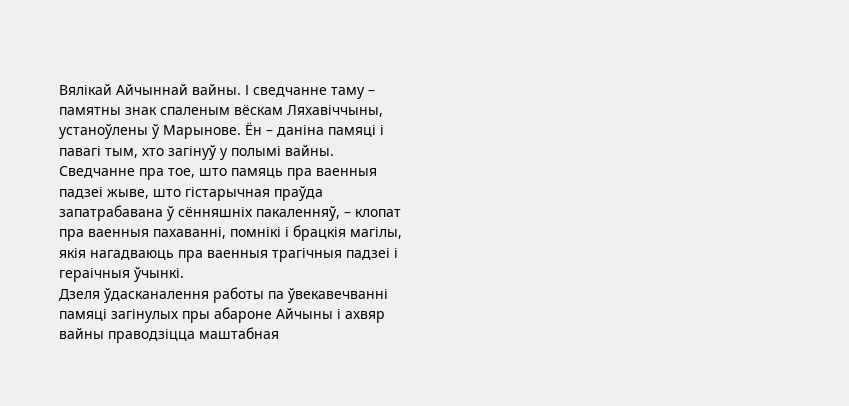Вялікай Айчыннай вайны. І сведчанне таму – памятны знак спаленым вёскам Ляхавіччыны, устаноўлены ў Марынове. Ён – даніна памяці і павагі тым, хто загінуў у полымі вайны.
Сведчанне пра тое, што памяць пра ваенныя падзеі жыве, што гістарычная праўда запатрабавана ў сённяшніх пакаленняў, – клопат пра ваенныя пахаванні, помнікі і брацкія магілы, якія нагадваюць пра ваенныя трагічныя падзеі і гераічныя ўчынкі.
Дзеля ўдасканалення работы па ўвекавечванні памяці загінулых пры абароне Айчыны і ахвяр вайны праводзіцца маштабная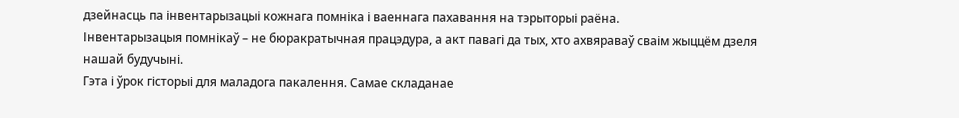дзейнасць па інвентарызацыі кожнага помніка і ваеннага пахавання на тэрыторыі раёна.
Інвентарызацыя помнікаў – не бюракратычная працэдура, а акт павагі да тых, хто ахвяраваў сваім жыццём дзеля нашай будучыні.
Гэта і ўрок гісторыі для маладога пакалення. Самае складанае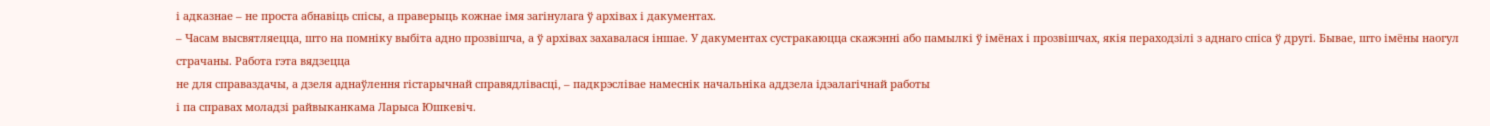і адказнае – не проста абнавіць спісы, а праверыць кожнае імя загінулага ў архівах і дакументах.
– Часам высвятляецца, што на помніку выбіта адно прозвішча, а ў архівах захавалася іншае. У дакументах сустракаюцца скажэнні або памылкі ў імёнах і прозвішчах, якія пераходзілі з аднаго спіса ў другі. Бывае, што імёны наогул страчаны. Работа гэта вядзецца
не для справаздачы, а дзеля аднаўлення гістарычнай справядлівасці, – падкрэслівае намеснік начальніка аддзела ідэалагічнай работы
і па справах моладзі райвыканкама Ларыса Юшкевіч.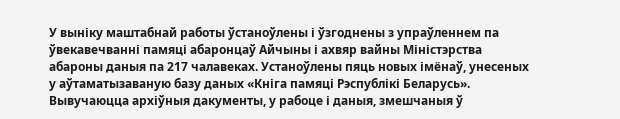У выніку маштабнай работы ўстаноўлены і ўзгоднены з упраўленнем па ўвекавечванні памяці абаронцаў Айчыны і ахвяр вайны Міністэрства абароны даныя па 217 чалавеках. Устаноўлены пяць новых імёнаў, унесеных у аўтаматызаваную базу даных «Кніга памяці Рэспублікі Беларусь». Вывучаюцца архіўныя дакументы, у рабоце і даныя, змешчаныя ў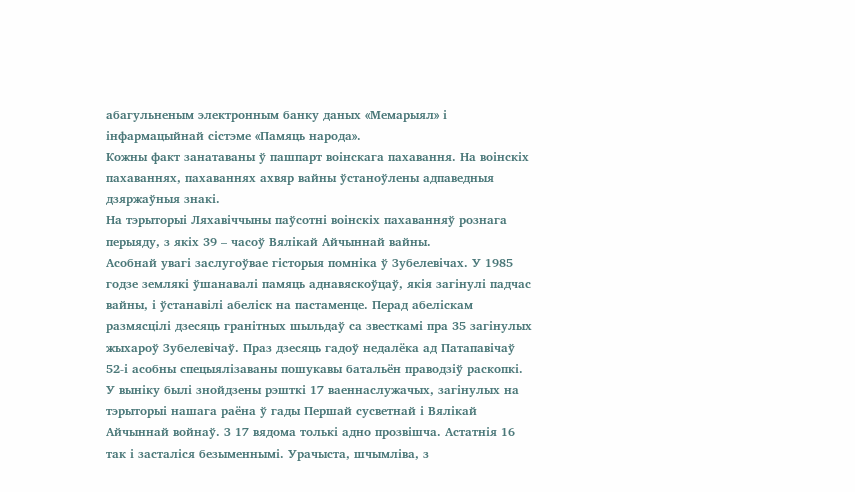абагульненым электронным банку даных «Мемарыял» і інфармацыйнай сістэме «Памяць народа».
Кожны факт занатаваны ў пашпарт воінскага пахавання. На воінскіх пахаваннях, пахаваннях ахвяр вайны ўстаноўлены адпаведныя дзяржаўныя знакі.
На тэрыторыі Ляхавіччыны паўсотні воінскіх пахаванняў рознага перыяду, з якіх 39 – часоў Вялікай Айчыннай вайны.
Асобнай увагі заслугоўвае гісторыя помніка ў Зубелевічах. У 1985 годзе землякі ўшанавалі памяць аднавяскоўцаў, якія загінулі падчас вайны, і ўстанавілі абеліск на пастаменце. Перад абеліскам размясцілі дзесяць гранітных шыльдаў са звесткамі пра 35 загінулых жыхароў Зубелевічаў. Праз дзесяць гадоў недалёка ад Патапавічаў 52-і асобны спецыялізаваны пошукавы батальён праводзіў раскопкі. У выніку былі знойдзены рэшткі 17 ваеннаслужачых, загінулых на тэрыторыі нашага раёна ў гады Першай сусветнай і Вялікай Айчыннай войнаў. З 17 вядома толькі адно прозвішча. Астатнія 16 так і засталіся безыменнымі. Урачыста, шчымліва, з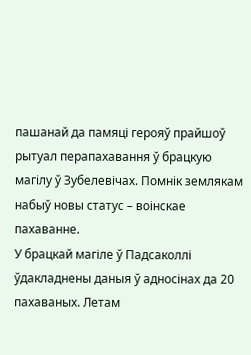пашанай да памяці герояў прайшоў рытуал перапахавання ў брацкую магілу ў Зубелевічах. Помнік землякам набыў новы статус – воінскае пахаванне.
У брацкай магіле ў Падсаколлі ўдакладнены даныя ў адносінах да 20 пахаваных. Летам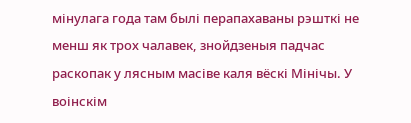мінулага года там былі перапахаваны рэшткі не менш як трох чалавек, знойдзеныя падчас раскопак у лясным масіве каля вёскі Мінічы. У воінскім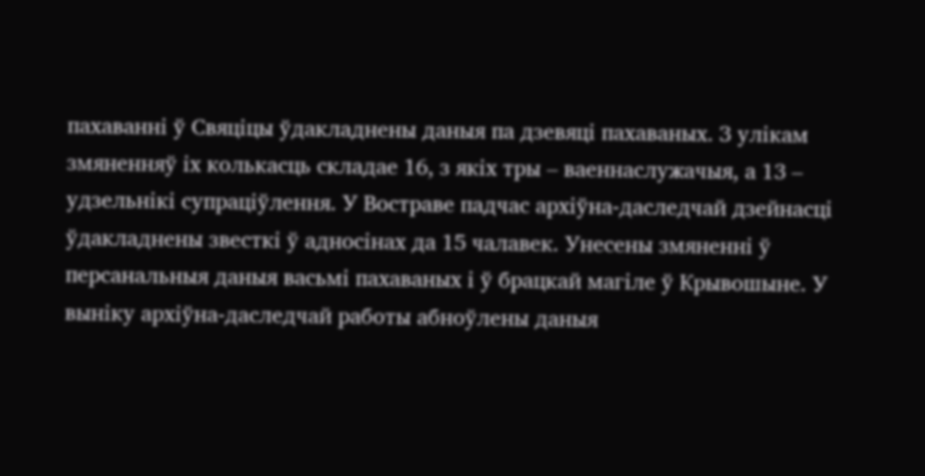пахаванні ў Свяціцы ўдакладнены даныя па дзевяці пахаваных. З улікам змяненняў іх колькасць складае 16, з якіх тры – ваеннаслужачыя, а 13 – удзельнікі супраціўлення. У Востраве падчас архіўна-даследчай дзейнасці ўдакладнены звесткі ў адносінах да 15 чалавек. Унесены змяненні ў персанальныя даныя васьмі пахаваных і ў брацкай магіле ў Крывошыне. У выніку архіўна-даследчай работы абноўлены даныя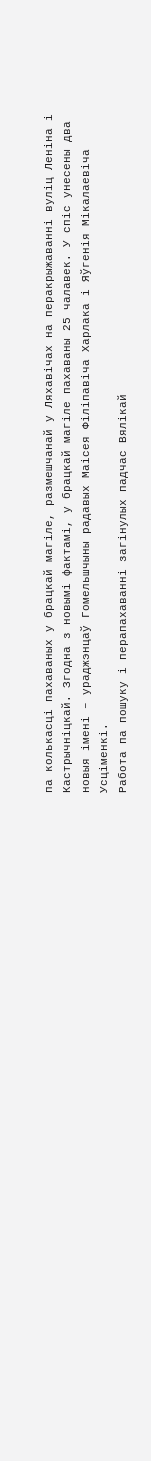па колькасці пахаваных у брацкай магіле, размешчанай у Ляхавічах на перакрыжаванні вуліц Леніна і Кастрычніцкай. Згодна з новымі фактамі, у брацкай магіле пахаваны 25 чалавек. У спіс унесены два новыя імені – ураджэнцаў Гомельшчыны радавых Маісея Філіпавіча Харлака і Яўгенія Мікалаевіча Усціменкі.
Работа па пошуку і перапахаванні загінулых падчас Вялікай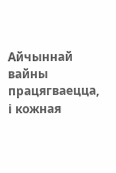Айчыннай вайны працягваецца, і кожная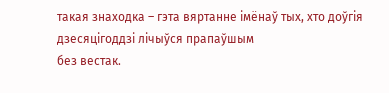такая знаходка – гэта вяртанне імёнаў тых, хто доўгія дзесяцігоддзі лічыўся прапаўшым
без вестак.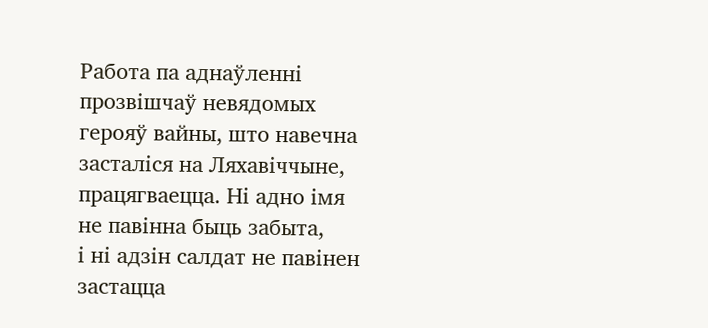Работа па аднаўленні прозвішчаў невядомых герояў вайны, што навечна засталіся на Ляхавіччыне, працягваецца. Ні адно імя
не павінна быць забыта,
і ні адзін салдат не павінен застацца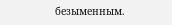безыменным.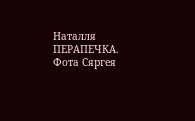Наталля ПЕРАПЕЧКА.
Фота Сяргея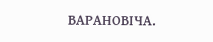ВАРАНОВІЧА.